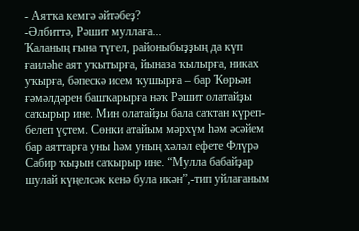- Аятҡа кемгә әйтәбеҙ?
-Әлбиттә, Рәшит муллаға...
Ҡаланың ғына түгел, районыбыҙҙың да күп ғаиләһе аят уҡытырға, йыназа ҡылырға, никах уҡырға, бәпескә исем ҡушырға – бар Ҡөрьән ғәмәлдәрен башҡарырға нәҡ Рәшит олатайҙы саҡырыр ине. Мин олатайҙы бала саҡтан күреп-белеп үҫтем. Сөнки атайым мәрхүм һәм әсәйем бар аяттарға уны һәм уның хәләл ефете Флүрә Сабир ҡыҙын саҡырыр ине. “Мулла бабайҙар шулай күңелсәк кенә була икән”,-тип уйлағаным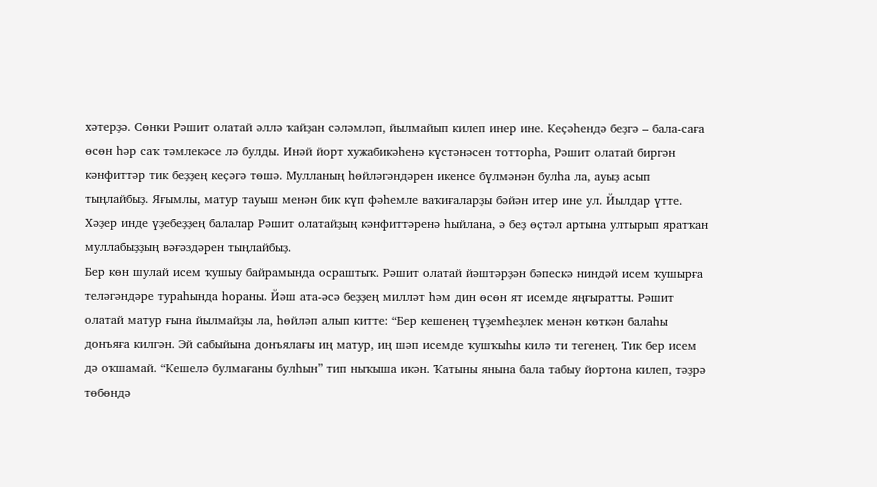хәтерҙә. Сөнки Рәшит олатай әллә ҡайҙан сәләмләп, йылмайып килеп инер ине. Кеҫәһендә беҙгә – бала-саға өсөн һәр саҡ тәмлекәсе лә булды. Инәй йорт хужабикәһенә күстәнәсен тотторһа, Рәшит олатай биргән кәнфиттәр тик беҙҙең кеҫәгә төшә. Мулланың һөйләгәндәрен икенсе бүлмәнән булһа ла, ауыҙ асып тыңлайбыҙ. Яғымлы, матур тауыш менән бик күп фәһемле ваҡиғаларҙы бәйән итер ине ул. Йылдар үтте. Хәҙер инде үҙебеҙҙең балалар Рәшит олатайҙың кәнфиттәренә һыйлана, ә беҙ өҫтәл артына ултырып яратҡан муллабыҙҙың вәғәздәрен тыңлайбыҙ.
Бер көн шулай исем ҡушыу байрамында осраштыҡ. Рәшит олатай йәштәрҙән бәпескә ниндәй исем ҡушырға теләгәндәре тураһында һораны. Йәш ата-әсә беҙҙең милләт һәм дин өсөн ят исемде яңғыратты. Рәшит олатай матур ғына йылмайҙы ла, һөйләп алып китте: “Бер кешенең түҙемһеҙлек менән көткән балаһы донъяға килгән. Эй сабыйына донъялағы иң матур, иң шәп исемде ҡушҡыһы килә ти тегенең. Тик бер исем дә оҡшамай. “Кешелә булмағаны булһын” тип ныҡыша икән. Ҡатыны янына бала табыу йортона килеп, тәҙрә төбөндә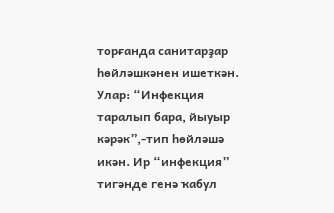торғанда санитарҙар һөйләшкәнен ишеткән. Улар: “Инфекция таралып бара, йыуыр кәрәк”,-тип һөйләшә икән. Ир “инфекция” тигәнде генә ҡабул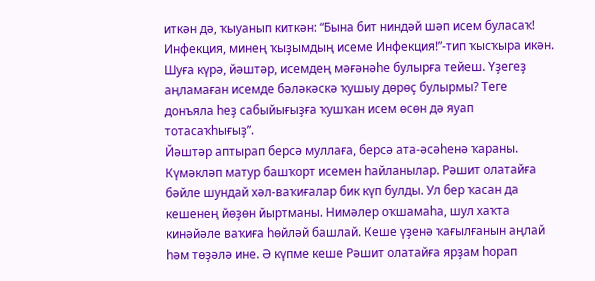иткән дә, ҡыуанып киткән: “Бына бит ниндәй шәп исем буласаҡ! Инфекция, минең ҡыҙымдың исеме Инфекция!”-тип ҡысҡыра икән. Шуға күрә, йәштәр, исемдең мәғәнәһе булырға тейеш. Үҙегеҙ аңламаған исемде бәләкәскә ҡушыу дөрөҫ булырмы? Теге донъяла һеҙ сабыйығыҙға ҡушҡан исем өсөн дә яуап тотасаҡһығыҙ”.
Йәштәр аптырап берсә муллаға, берсә ата-әсәһенә ҡараны. Күмәкләп матур башҡорт исемен һайланылар. Рәшит олатайға бәйле шундай хәл-ваҡиғалар бик күп булды. Ул бер ҡасан да кешенең йөҙөн йыртманы. Нимәлер оҡшамаһа, шул хаҡта кинәйәле ваҡиға һөйләй башлай. Кеше үҙенә ҡағылғанын аңлай һәм төҙәлә ине. Ә күпме кеше Рәшит олатайға ярҙам һорап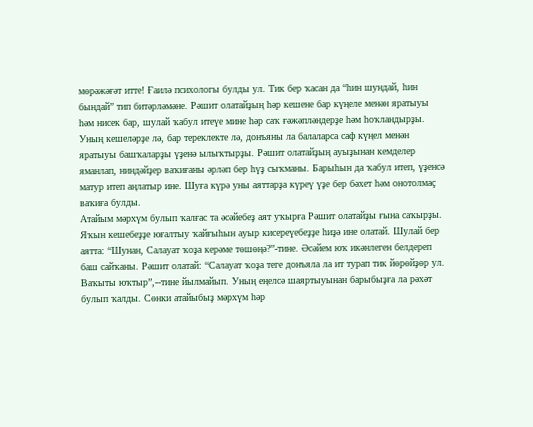мөрәжәғәт итте! Ғаилә психологы булды ул. Тик бер ҡасан да “һин шундай, һин бындай” тип битәрләмәне. Рәшит олатайҙың һәр кешене бар күңеле менән яратыуы һәм нисек бар, шулай ҡабул итеүе мине һәр саҡ ғәжәпләндерҙе һәм һоҡландырҙы. Уның кешеләрҙе лә, бар тереклекте лә, донъяны ла балаларса саф күңел менән яратыуы башҡаларҙы үҙенә ылыҡтырҙы. Рәшит олатайҙың ауыҙынан кемделер яманлап, ниндәйҙер ваҡиғаны әрләп бер һүҙ сыҡманы. Барыһын да ҡабул итеп, үҙенсә матур итеп аңлатыр ине. Шуға күрә уны аяттарҙа күреү үҙе бер бәхет һәм онотолмаҫ ваҡиға булды.
Атайым мәрхүм булып ҡалғас та әсәйебеҙ аят уҡырға Рәшит олатайҙы ғына саҡырҙы. Яҡын кешебеҙҙе юғалтыу ҡайғыһын ауыр кисереүебеҙҙе һиҙә ине олатай. Шулай бер аятта: “Шунан, Салауат ҡоҙа керәме төшөңә?”-тине. Әсәйем юҡ икәнлеген белдереп баш сайҡаны. Рәшит олатай: “Салауат ҡоҙа теге донъяла ла ит турап тик йөрөйҙөр ул. Ваҡыты юҡтыр”,--тине йылмайып. Уның еңелсә шаяртыуынан барыбыҙға ла рәхәт булып ҡалды. Сөнки атайыбыҙ мәрхүм һәр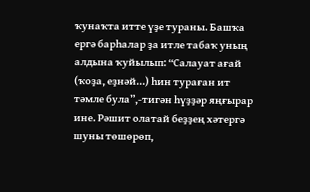ҡунаҡта итте үҙе тураны. Башҡа ергә барһалар ҙа итле табаҡ уның алдына ҡуйылып: “Салауат ағай (ҡоҙа, еҙнәй...) һин тураған ит тәмле була”,-тигән һүҙҙәр яңғырар ине. Рәшит олатай беҙҙең хәтергә шуны төшөрөп,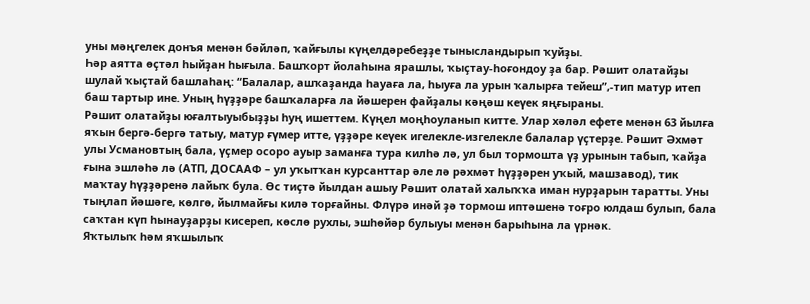уны мәңгелек донъя менән бәйләп, ҡайғылы күңелдәребеҙҙе тынысландырып ҡуйҙы.
Һәр аятта өҫтәл һыйҙан һығыла. Башҡорт йолаһына ярашлы, ҡыҫтау-һоғондоу ҙа бар. Рәшит олатайҙы шулай ҡыҫтай башлаһаң: “Балалар, ашҡаҙанда һауаға ла, һыуға ла урын ҡалырға тейеш”,-тип матур итеп баш тартыр ине. Уның һүҙҙәре башҡаларға ла йәшерен файҙалы кәңәш кеүек яңғыраны.
Рәшит олатайҙы юғалтыуыбыҙҙы һуң ишеттем. Күңел моңһоуланып китте. Улар хәләл ефете менән 63 йылға яҡын бергә-бергә татыу, матур ғүмер итте, үҙҙәре кеүек игелекле-изгелекле балалар үҫтерҙе. Рәшит Әхмәт улы Усмановтың бала, үҫмер осоро ауыр заманға тура килһә лә, ул был тормошта үҙ урынын табып, ҡайҙа ғына эшләһә лә (АТП, ДОСААФ – ул уҡытҡан курсанттар әле лә рәхмәт һүҙҙәрен уҡый, машзавод), тик маҡтау һүҙҙәренә лайыҡ була. Өс тиҫтә йылдан ашыу Рәшит олатай халыҡҡа иман нурҙарын таратты. Уны тыңлап йәшәге, көлгө, йылмайғы килә торғайны. Флүрә инәй ҙә тормош иптәшенә тоғро юлдаш булып, бала саҡтан күп һынауҙарҙы кисереп, көслө рухлы, эшһөйәр булыуы менән барыһына ла үрнәк.
Яҡтылыҡ һәм яҡшылыҡ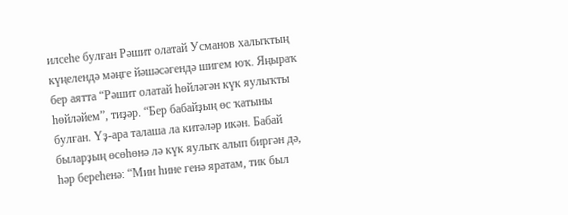илсеһе булған Рәшит олатай Усманов халыҡтың күңелендә мәңге йәшәсәгендә шигем юҡ. Яңыраҡ бер аятта “Рәшит олатай һөйләгән күк яулыҡты һөйләйем”, тиҙәр. “Бер бабайҙың өс ҡатыны булған. Үҙ-ара талаша ла китәләр икән. Бабай быларҙың өсөһөнә лә күк яулыҡ алып биргән дә, һәр береһенә: “Мин һине генә яратам, тик был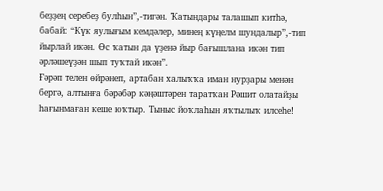беҙҙең серебеҙ булһын”,-тигән. Ҡатындары талашып китһә, бабай: “Күк яулығым кемдәлер, минең күңелм шундалыр”,-тип йырлай икән. Өс ҡатын да үҙенә йыр бағышлана икән тип әрләшеүҙән шып туҡтай икән”.
Ғәрәп телен өйрәнеп, артабан халыҡҡа иман нурҙары менән бергә, алтынға бәрәбәр кәңәштәрен таратҡан Рәшит олатайҙы һағынмаған кеше юҡтыр. Тыныс йоҡлаһын яҡтылыҡ илсеһе!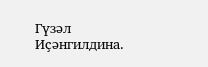Гүзәл Иҫәнгилдина.